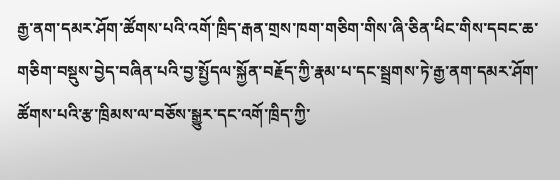རྒྱ་ནག་དམར་ཤོག་ཚོགས་པའི་འགོ་ཁྲིད་རྒན་གྲས་ཁག་གཅིག་གིས་ཞི་ཅིན་ཕིང་གིས་དབང་ཆ་གཅིག་བསྡུས་བྱེད་བཞིན་པའི་བྱ་སྤྱོདལ་སྐྱོན་བརྗོད་ཀྱི་རྣམ་པ་དང་སྦྲགས་ཏེ་རྒྱ་ནག་དམར་ཤོག་ཚོགས་པའི་རྩ་ཁྲིམས་ལ་བཅོས་སྒྱུར་དང་འགོ་ཁྲིད་ཀྱི་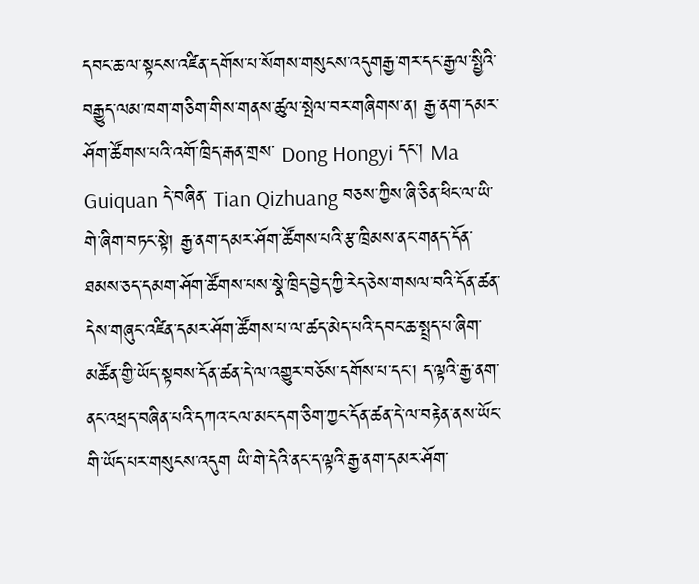དབང་ཆ་ལ་སྟངས་འཛིན་དགོས་པ་སོགས་གསུངས་འདུགརྒྱ་གར་དང་རྒྱལ་སྤྱིའི་བརྒྱུད་ལམ་ཁག་གཅིག་གིས་གནས་ཚུལ་སྤེལ་བར་གཞིགས་ན། རྒྱ་ནག་དམར་ཤོག་ཚོགས་པའི་འགོ་ཁྲིད་རྒན་གྲས་ Dong Hongyi དང་། Ma Guiquan དེ་བཞིན་ Tian Qizhuang བཅས་ཀྱིས་ཞི་ཅིན་ཕིང་ལ་ཡི་གེ་ཞིག་བཏང་སྟེ། རྒྱ་ནག་དམར་ཤོག་ཚོགས་པའི་རྩ་ཁྲིམས་ནང་གནད་དོན་ཐམས་ཅད་དམག་ཤོག་ཚོགས་པས་སྣེ་ཁྲིད་བྱེད་ཀྱི་རེད་ཅེས་གསལ་བའི་དོན་ཚན་དེས་གཞུང་འཛིན་དམར་ཤོག་ཚོགས་པ་ལ་ཚད་མེད་པའི་དབང་ཆ་སྤྲད་པ་ཞིག་མཚོན་གྱི་ཡོད་སྟབས་དོན་ཚན་དེ་ལ་འགྱུར་བཅོས་དགོས་པ་དང་། ད་ལྟའི་རྒྱ་ནག་ནང་འཕྲད་བཞིན་པའི་དཀའ་ངལ་མང་དག་ཅིག་ཀྱང་དོན་ཚན་དེ་ལ་བརྟེན་ནས་ཡོང་གི་ཡོད་པར་གསུངས་འདུག ཡི་གེ་དེའི་ནང་ད་ལྟའི་རྒྱ་ནག་དམར་ཤོག་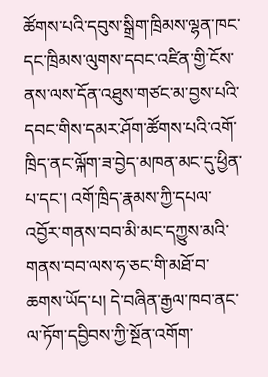ཚོགས་པའི་དབུས་སྒྲིག་ཁྲིམས་ལྷན་ཁང་དང་ཁྲིམས་ལུགས་དབང་འཛིན་གྱི་ངོས་ནས་ལས་དོན་འཐུས་གཙང་མ་བྱས་པའི་དབང་གིས་དམར་ཤོག་ཚོགས་པའི་འགོ་ཁྲིད་ནང་ལྐོག་ཟ་བྱེད་མཁན་མང་དུ་ཕྱིན་པ་དང་། འགོ་ཁྲིད་རྣམས་ཀྱི་དཔལ་འབྱོར་གནས་བབ་མི་མང་དཀྱུས་མའི་གནས་བབ་ལས་ཧ་ཅང་གི་མཐོ་བ་ཆགས་ཡོད་པ། དེ་བཞིན་རྒྱལ་ཁབ་ནང་ལ་ཏོག་དབྱིབས་ཀྱི་སྔོན་འགོག་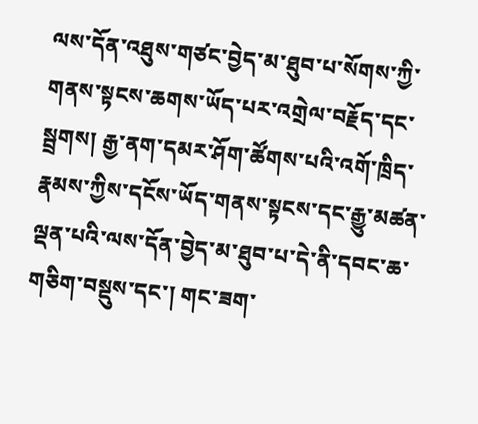ལས་དོན་འཐུས་གཙང་བྱེད་མ་ཐུབ་པ་སོགས་ཀྱི་གནས་སྟངས་ཆགས་ཡོད་པར་འགྲེལ་བརྗོད་དང་སྦྲགས། རྒྱ་ནག་དམར་ཤོག་ཚོགས་པའི་འགོ་ཁྲིད་རྣམས་ཀྱིས་དངོས་ཡོད་གནས་སྟངས་དང་རྒྱུ་མཚན་ལྡན་པའི་ལས་དོན་བྱེད་མ་ཐུབ་པ་དེ་ནི་དབང་ཆ་གཅིག་བསྡུས་དང་། གང་ཟག་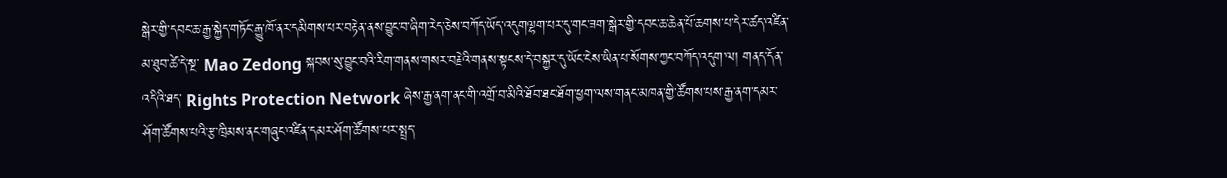སྒེར་གྱི་དབང་ཆ་རྒྱ་སྐྱེད་གཏོང་རྒྱུ་ཁོ་ནར་དམིགས་པར་བརྟེན་ནས་བྱུང་བ་ཞིག་རེད་ཅེས་བཀོད་ཡོད་འདུགལྷག་པར་དུ་གང་ཟག་སྒེར་གྱི་དབང་ཆ་ཆེན་པོ་ཆགས་པ་དེར་ཚད་འཛིན་མ་ཐུབ་ཚེ་དེ་སྔ་ Mao Zedong སྐབས་སུ་བྱུང་བའི་རིག་གནས་གསར་བརྗེའི་གནས་སྟངས་དེ་བསྐྱར་དུ་ཡོང་ངེས་ཡིན་པ་སོགས་ཀྱང་བཀོད་འདུག་ལ། གནད་དོན་འདིའི་ཐད་ Rights Protection Network ཞེས་རྒྱ་ནག་ནང་གི་འགྲོ་བ་མིའི་ཐོབ་ཐང་ཐོག་ཕྱག་ལས་གནང་མཁན་གྱི་ཚོགས་པས་རྒྱ་ནག་དམར་ཤོག་ཚོགས་པའི་རྩ་ཁྲིམས་ནང་གཞུང་འཛིན་དམར་ཤོག་ཚོགས་པར་སྤྲད་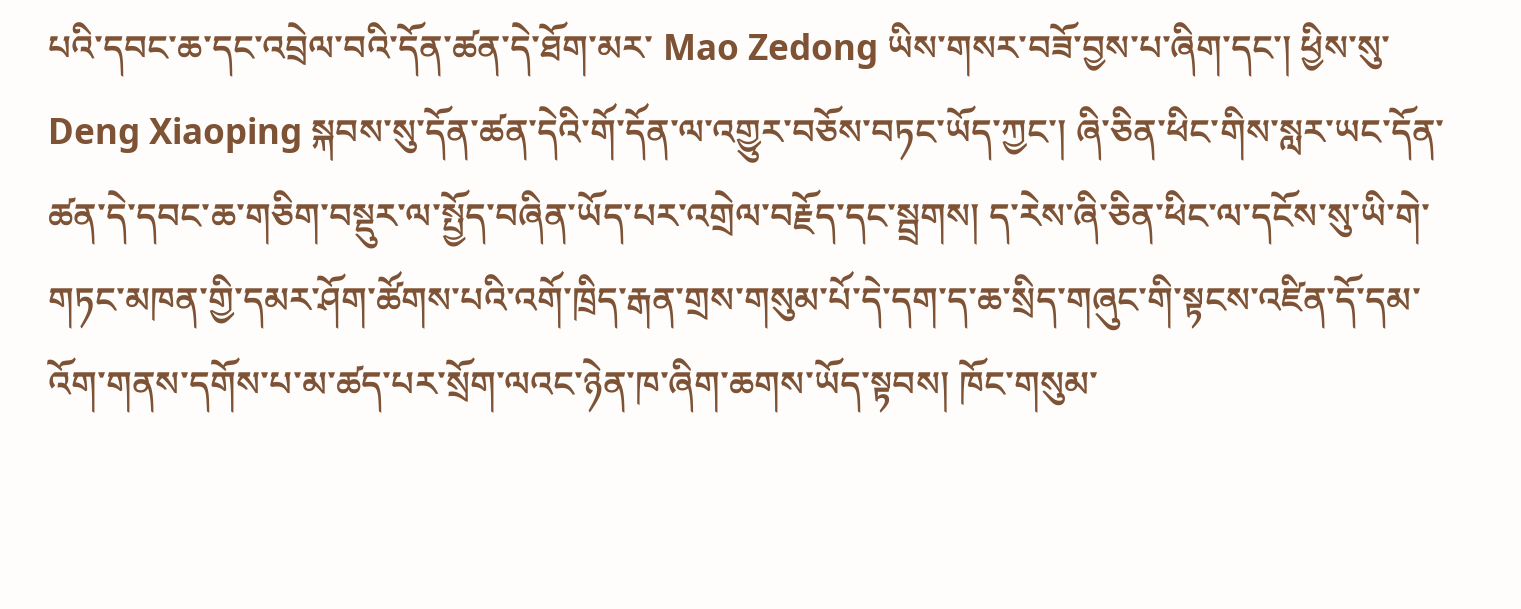པའི་དབང་ཆ་དང་འབྲེལ་བའི་དོན་ཚན་དེ་ཐོག་མར་ Mao Zedong ཡིས་གསར་བཟོ་བྱས་པ་ཞིག་དང་། ཕྱིས་སུ་ Deng Xiaoping སྐབས་སུ་དོན་ཚན་དེའི་གོ་དོན་ལ་འགྱུར་བཅོས་བཏང་ཡོད་ཀྱང་། ཞི་ཅིན་ཕིང་གིས་སླར་ཡང་དོན་ཚན་དེ་དབང་ཆ་གཅིག་བསྡུར་ལ་སྤྱོད་བཞིན་ཡོད་པར་འགྲེལ་བརྗོད་དང་སྦྲགས། ད་རེས་ཞི་ཅིན་ཕིང་ལ་དངོས་སུ་ཡི་གེ་གཏང་མཁན་གྱི་དམར་ཤོག་ཚོགས་པའི་འགོ་ཁྲིད་རྒན་གྲས་གསུམ་པོ་དེ་དག་ད་ཆ་སྲིད་གཞུང་གི་སྟངས་འཛིན་དོ་དམ་འོག་གནས་དགོས་པ་མ་ཚད་པར་སྲོག་ལའང་ཉེན་ཁ་ཞིག་ཆགས་ཡོད་སྟབས། ཁོང་གསུམ་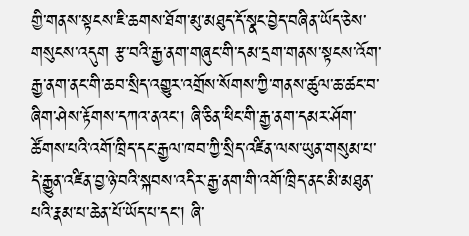གྱི་གནས་སྟངས་ཇི་ཆགས་ཐོག་མུ་མཐུད་དོ་སྣང་བྱེད་བཞིན་ཡོད་ཅེས་གསུངས་འདུག རྩ་བའི་རྒྱ་ནག་གཞུང་གི་དམ་དྲག་གནས་སྟངས་འོག་རྒྱ་ནག་ནང་གི་ཆབ་སྲིད་འགྱུར་འགྲོས་སོགས་ཀྱི་གནས་ཚུལ་ཆ་ཚང་བ་ཞིག་ཤེས་རྟོགས་དཀའ་ནའང་། ཞི་ཅིན་ཕིང་གི་རྒྱ་ནག་དམར་ཤོག་ཚོགས་པའི་འགོ་ཁྲིད་དང་རྒྱལ་ཁབ་ཀྱི་སྲིད་འཛིན་ལས་ཡུན་གསུམ་པ་དེ་རྒྱུན་འཛིན་བྱ་ཉེ་བའི་སྐབས་འདིར་རྒྱ་ནག་གི་འགོ་ཁྲིད་ནང་མི་མཐུན་པའི་རྣམ་པ་ཆེན་པོ་ཡོད་པ་དང་། ཞི་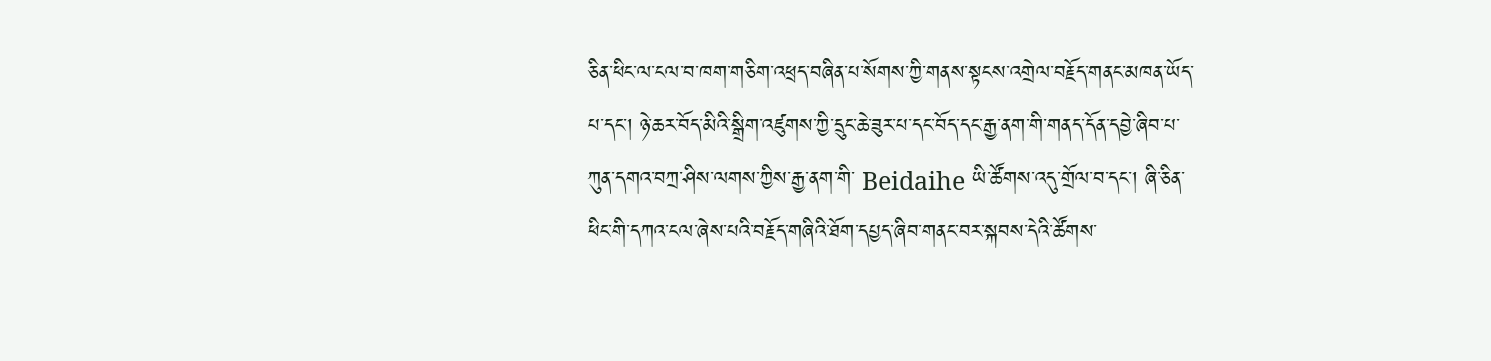ཅིན་ཕིང་ལ་ངལ་བ་ཁག་གཅིག་འཕྲད་བཞིན་པ་སོགས་ཀྱི་གནས་སྟངས་འགྲེལ་བརྗོད་གནང་མཁན་ཡོད་པ་དང་། ཉེ་ཆར་བོད་མིའི་སྒྲིག་འཛུགས་ཀྱི་དྲུང་ཆེ་ཟུར་པ་དང་བོད་དང་རྒྱ་ནག་གི་གནད་དོན་དབྱེ་ཞིབ་པ་ཀུན་དགའ་བཀྲ་ཤིས་ལགས་ཀྱིས་རྒྱ་ནག་གི་ Beidaihe ཡི་ཚོགས་འདུ་གྲོལ་བ་དང་། ཞི་ཅིན་ཕིང་གི་དཀའ་ངལ་ཞེས་པའི་བརྗོད་གཞིའི་ཐོག་དཔྱད་ཞིབ་གནང་བར་སྐབས་དེའི་ཚོགས་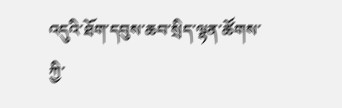འདུའི་ཐོག་དབུས་ཆབ་སྲིད་ལྷན་ཚོགས་ཀྱི་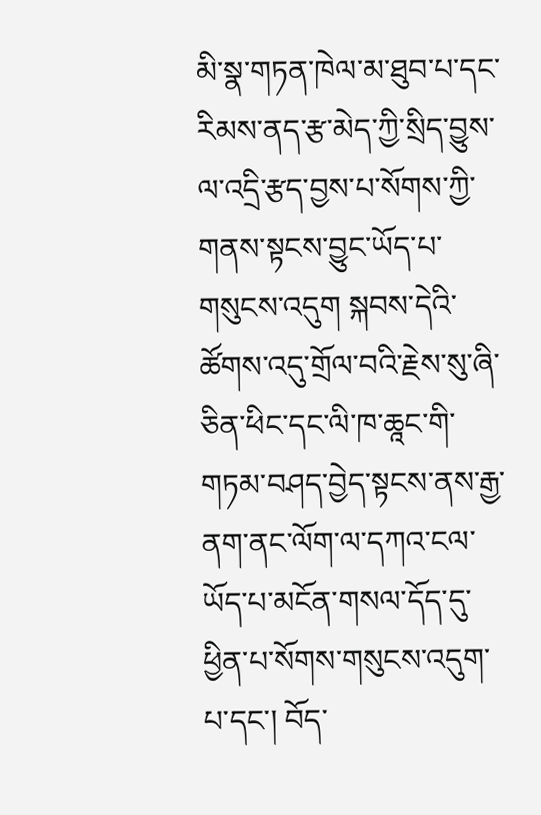མི་སྣ་གཏན་ཁེལ་མ་ཐུབ་པ་དང་རིམས་ནད་རྩ་མེད་ཀྱི་སྲིད་བྱུས་ལ་འདྲི་རྩད་བྱས་པ་སོགས་ཀྱི་གནས་སྟངས་བྱུང་ཡོད་པ་གསུངས་འདུག སྐབས་དེའི་ཚོགས་འདུ་གྲོལ་བའི་རྗེས་སུ་ཞི་ཅིན་ཕིང་དང་ལི་ཁ་ཆཱང་གི་གཏམ་བཤད་བྱེད་སྟངས་ནས་རྒྱ་ནག་ནང་ལོག་ལ་དཀའ་ངལ་ཡོད་པ་མངོན་གསལ་དོད་དུ་ཕྱིན་པ་སོགས་གསུངས་འདུག་པ་དང་། བོད་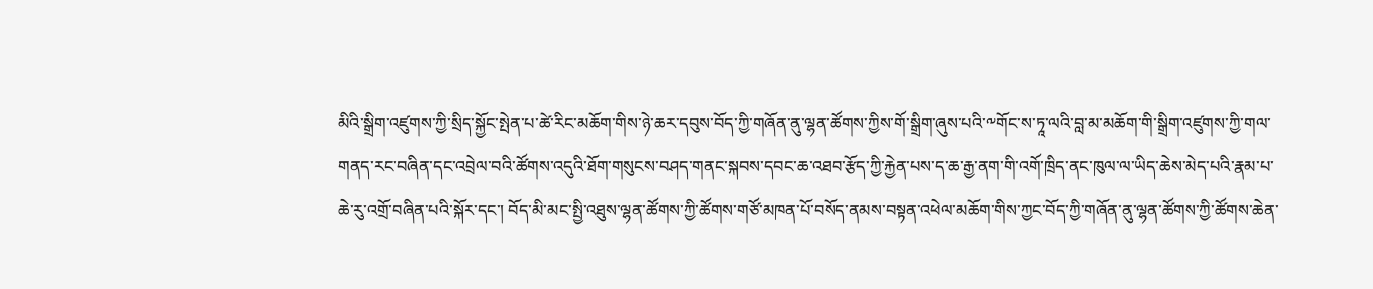མིའི་སྒྲིག་འཛུགས་ཀྱི་སྲིད་སྐྱོང་སྤེན་པ་ཚེ་རིང་མཆོག་གིས་ཉེ་ཆར་དབུས་བོད་ཀྱི་གཞོན་ནུ་ལྷན་ཚོགས་ཀྱིས་གོ་སྒྲིག་ཞུས་པའི་༸གོང་ས་ཏཱ་ལའི་བླ་མ་མཆོག་གི་སྒྲིག་འཛུགས་ཀྱི་གལ་གནད་རང་བཞིན་དང་འབྲེལ་བའི་ཚོགས་འདུའི་ཐོག་གསུངས་བཤད་གནང་སྐབས་དབང་ཆ་འཐབ་རྩོད་ཀྱི་རྐྱེན་པས་ད་ཆ་རྒྱ་ནག་གི་འགོ་ཁྲིད་ནང་ཁུལ་ལ་ཡིད་ཆེས་མེད་པའི་རྣམ་པ་ཆེ་རུ་འགྲོ་བཞིན་པའི་སྐོར་དང་། བོད་མི་མང་སྤྱི་འཐུས་ལྷན་ཚོགས་ཀྱི་ཚོགས་གཙོ་མཁན་པོ་བསོད་ནམས་བསྟན་འཕེལ་མཆོག་གིས་ཀྱང་བོད་ཀྱི་གཞོན་ནུ་ལྷན་ཚོགས་ཀྱི་ཚོགས་ཆེན་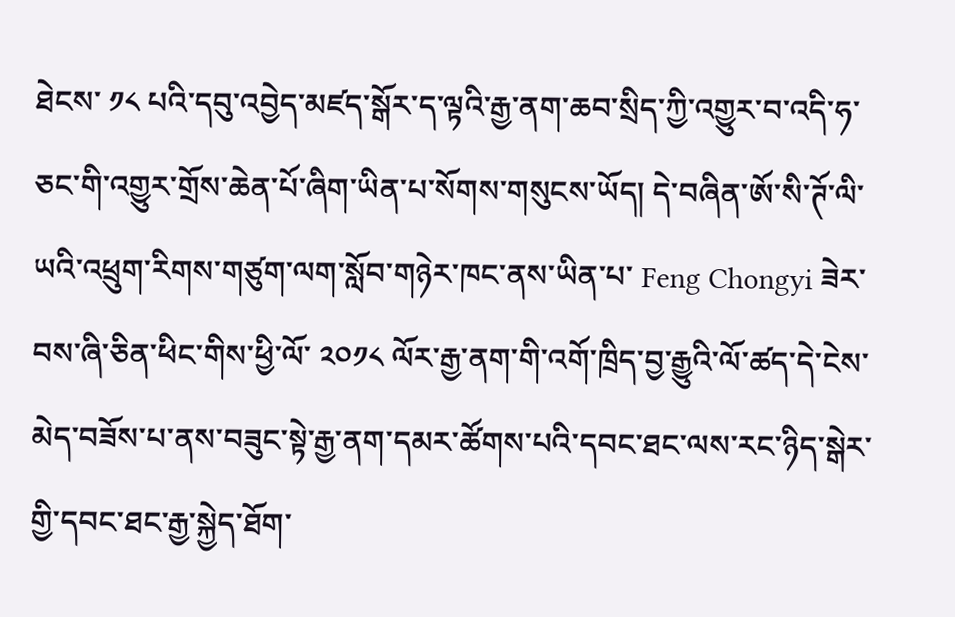ཐེངས་ ༡༨ པའི་དབུ་འབྱེད་མཛད་སྒོར་ད་ལྟའི་རྒྱ་ནག་ཆབ་སྲིད་ཀྱི་འགྱུར་བ་འདི་ཧ་ཅང་གི་འགྱུར་གྲོས་ཆེན་པོ་ཞིག་ཡིན་པ་སོགས་གསུངས་ཡོད། དེ་བཞིན་ཨོ་སི་ཊོ་ལི་ཡའི་འཕྲུག་རིགས་གཙུག་ལག་སློབ་གཉེར་ཁང་ནས་ཡིན་པ་ Feng Chongyi ཟེར་བས་ཞི་ཅིན་ཕིང་གིས་ཕྱི་ལོ་ ༢༠༡༨ ལོར་རྒྱ་ནག་གི་འགོ་ཁྲིད་བྱ་རྒྱུའི་ལོ་ཚད་དེ་ངེས་མེད་བཟོས་པ་ནས་བཟུང་སྟེ་རྒྱ་ནག་དམར་ཚོགས་པའི་དབང་ཐང་ལས་རང་ཉིད་སྒེར་གྱི་དབང་ཐང་རྒྱ་སྐྱེད་ཐོག་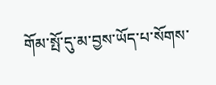གོམ་སྤོ་དུ་མ་བྱས་ཡོད་པ་སོགས་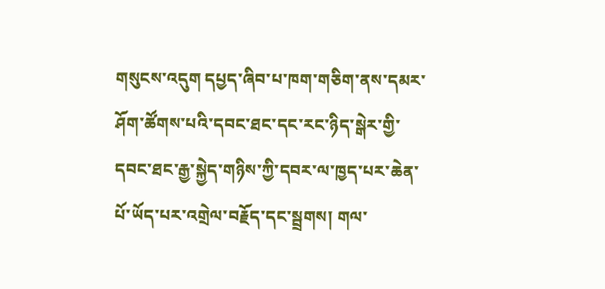གསུངས་འདུག དཔྱད་ཞིབ་པ་ཁག་གཅིག་ནས་དམར་ཤོག་ཚོགས་པའི་དབང་ཐང་དང་རང་ཉིད་སྒེར་གྱི་དབང་ཐང་རྒྱ་སྐྱེད་གཉིས་ཀྱི་དབར་ལ་ཁྱད་པར་ཆེན་པོ་ཡོད་པར་འགྲེལ་བརྗོད་དང་སྦྲགས། གལ་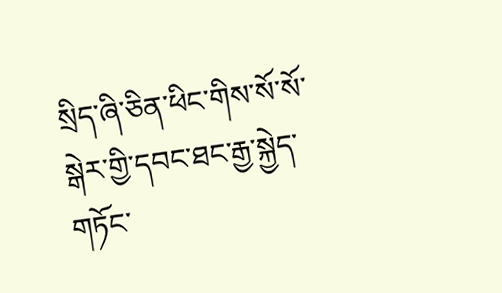སྲིད་ཞི་ཅིན་ཕིང་གིས་སོ་སོ་སྒེར་གྱི་དབང་ཐང་རྒྱ་སྐྱེད་གཏོང་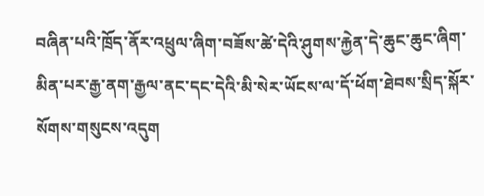བཞིན་པའི་ཁྲོད་ནོར་འཕྲུལ་ཞིག་བཟོས་ཚེ་དེའི་ཤུགས་རྐྱེན་དེ་ཆུང་ཆུང་ཞིག་མིན་པར་རྒྱ་ནག་རྒྱལ་ནང་དང་དེའི་མི་སེར་ཡོངས་ལ་དོ་ཕོག་ཐེབས་སྲིད་སྐོར་སོགས་གསུངས་འདུག